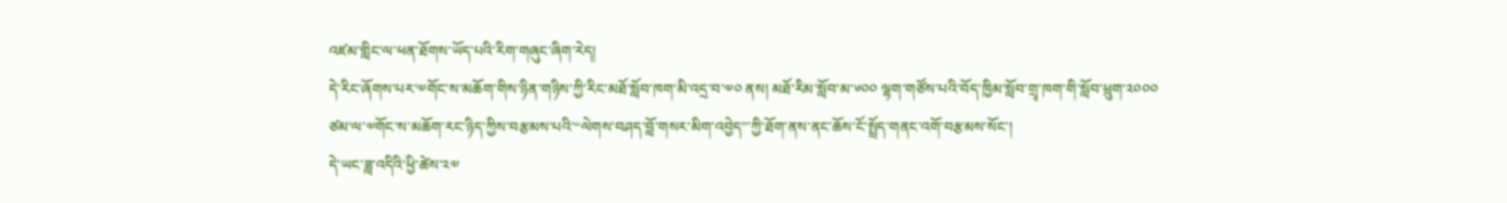འཛམ་གླིང་ལ་ཕན་ཐོགས་ཡོད་པའི་རིག་གཞུང་ཞིག་རེད།
དེ་རིང་ཞོགས་པར་༧གོང་ས་མཆོག་གིས་ཉིན་གཉིས་ཀྱི་རིང་མཐོ་སློབ་ཁག་མི་འདྲ་བ་༧༠ ནས། མཐོ་རིམ་སློབ་མ་༦༠༠ ལྷག་གཙོས་པའི་བོད་ཁྱིམ་སློབ་གྲྭ་ཁག་གི་སློབ་ཕྲུག་༢༠༠༠ ཙམ་ལ་༧གོང་ས་མཆོག་རང་ཉིད་ཀྱིས་བརྩམས་པའི་“ལེགས་བཤད་བློ་གསར་མིག་འབྱེད”་ཀྱི་ཐོག་ནས་ནང་ཆོས་ངོ་སྤྲོད་གནང་འགོ་བརྩམས་སོང་།
དེ་ཡང་ཟླ་འདིའི་ཕྱི་ཚེས་༢༧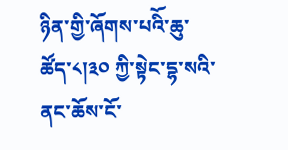ཉིན་གྱི་ཞོགས་པའིོ་ཆུ་ཚོད་༨།༣༠ ཀྱི་སྟེང་དྷ་སའི་ནང་ཆོས་ངོ་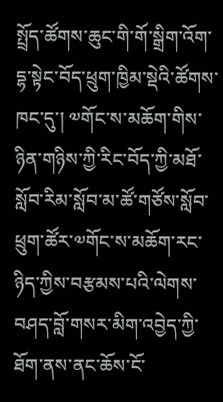སྤྲོད་ཚོགས་ཆུང་གི་གོ་སྒྲིག་འོག་དྷ་སྟེང་བོད་ཕྲུག་ཁྱིམ་སྡེའི་ཚོགས་ཁང་དུ་། ༧གོང་ས་མཆོག་གིས་ཉིན་གཉིས་ཀྱི་རིང་བོད་ཀྱི་མཐོ་སློབ་རིམ་སློབ་མ་ཚོ་གཙོས་སློབ་ཕྲུག་ཚོར་༧གོང་ས་མཆོག་རང་ཉིད་ཀྱིས་བརྩམས་པའི་ལེགས་བཤད་བློ་གསར་མིག་འབྱེད་ཀྱི་ཐོག་ནས་ནང་ཆོས་ངོ་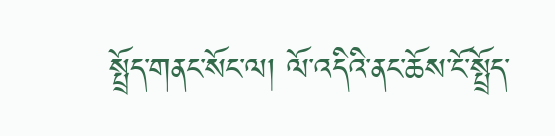སྤྲོད་གནང་སོང་ལ། ལོ་འདིའི་ནང་ཆོས་ངོ་སྤྲོད་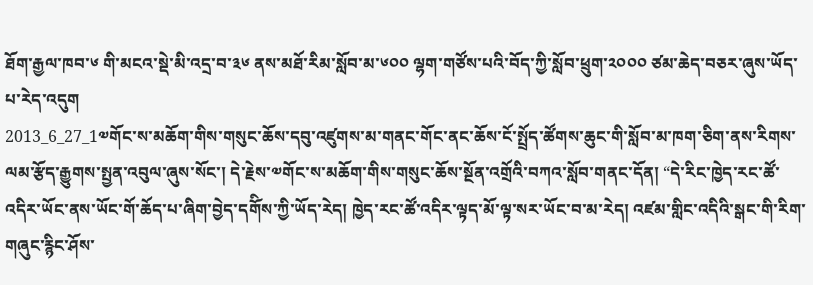ཐོག་རྒྱལ་ཁབ་༦ གི་མངའ་སྡེ་མི་འདྲ་བ་༣༦ ནས་མཐོ་རིམ་སློབ་མ་༦༠༠ ལྷག་གཙོས་པའི་བོད་ཀྱི་སློབ་ཕྲུག་༢༠༠༠ ཙམ་ཆེད་བཅར་ཞུས་ཡོད་པ་རེད་འདུག
2013_6_27_1༧གོང་ས་མཆོག་གིས་གསུང་ཆོས་དབུ་འཛུགས་མ་གནང་གོང་ནང་ཆོས་ངོ་སྤྲོད་ཚོགས་ཆུང་གི་སློབ་མ་ཁག་ཅིག་ནས་རིགས་ལམ་རྩོད་རྒྱུགས་སྤྱན་འབུལ་ཞུས་སོང་། དེ་རྗེས་༧གོང་ས་མཆོག་གིས་གསུང་ཆོས་སྔོན་འགྲོའི་བཀའ་སློབ་གནང་དོན། “དེ་རིང་ཁྱེད་རང་ཚོ་འདིར་ཡོང་ནས་ཡོང་གོ་ཆོད་པ་ཞིག་བྱེད་དགོིས་ཀྱི་ཡོད་རེད། ཁྱེད་རང་ཚོ་འདིར་ལྟད་མོ་ལྟ་སར་ཡོང་བ་མ་རེད། འཛམ་གླིང་འདིའི་སྒང་གི་རིག་གཞུང་རྙིང་ཤོས་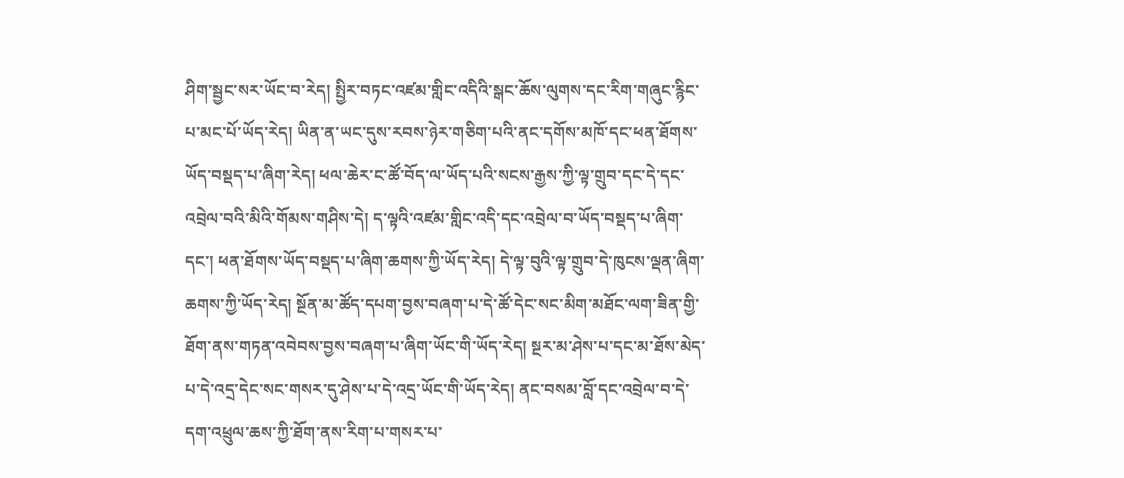ཤིག་སྦྱང་སར་ཡོང་བ་རེད། སྤྱིར་བཏང་འཛམ་གླིང་འདིའི་སྒང་ཆོས་ལུགས་དང་རིག་གཞུང་རྙིང་པ་མང་པོ་ཡོད་རེད། ཡིན་ན་ཡང་དུས་རབས་ཉེར་གཅིག་པའི་ནང་དགོས་མཁོ་དང་ཕན་ཐོགས་ཡོད་བསྡད་པ་ཞིག་རེད། ཕལ་ཆེར་ང་ཚོ་བོད་ལ་ཡོད་པའི་སངས་རྒྱས་ཀྱི་ལྟ་གྲུབ་དང་དེ་དང་འབྲེལ་བའི་མིའི་གོམས་གཤིས་དེ། ད་ལྟའི་འཛམ་གླིང་འདི་དང་འབྲེལ་བ་ཡོད་བསྡད་པ་ཞིག་དང་། ཕན་ཐོགས་ཡོད་བསྡད་པ་ཞིག་ཆགས་ཀྱི་ཡོད་རེད། དེ་ལྟ་བུའི་ལྟ་གྲུབ་དེ་ཁུངས་ལྡན་ཞིག་ཆགས་ཀྱི་ཡོད་རེད། སྔོན་མ་ཚོད་དཔག་བྱས་བཞག་པ་དེ་ཚོ་དེང་སང་མིག་མཐོང་ལག་ཟིན་གྱི་ཐོག་ནས་གཏན་འབེབས་བྱས་བཞག་པ་ཞིག་ཡོང་གི་ཡོད་རེད། སྔར་མ་ཤེས་པ་དང་མ་ཐོས་མེད་པ་དེ་འདྲ་དེང་སང་གསར་དུ་ཤེས་པ་དེ་འདྲ་ཡོང་གི་ཡོད་རེད། ནང་བསམ་བློ་དང་འབྲེལ་བ་དེ་དག་འཕྲུལ་ཆས་ཀྱི་ཐོག་ནས་རིག་པ་གསར་པ་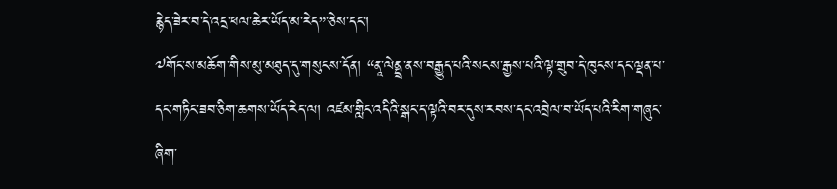རྙེད་ཟེར་བ་དེ་འདྲ་ཕལ་ཆེར་ཡོད་མ་རེད”་ཅེས་དང་།
༧གོང་ས་མཆོག་གིས་མུ་མཐུད་དུ་གསུངས་དོན། “ནཱ་ལེནྡྲ་ནས་བརྒྱུད་པའི་སངས་རྒྱས་པའི་ལྟ་གྲུབ་དེ་ཁུངས་དང་ལྡན་པ་དང་གཏིང་ཟབ་ཅིག་ཆགས་ཡོད་རེད་ལ། འཛམ་གླིང་འདིའི་སྒང་ད་ལྟའི་བར་དུས་རབས་དང་འབྲེལ་བ་ཡོད་པའི་རིག་གཞུང་ཞིག་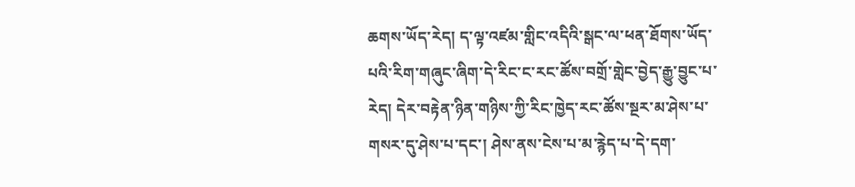ཆགས་ཡོད་རེད། ད་ལྟ་འཛམ་གླིང་འདིའི་སྒང་ལ་ཕན་ཐོགས་ཡོད་པའི་རིག་གཞུང་ཞིག་དེ་རིང་ང་རང་ཚོས་བགྲོ་གླེང་བྱེད་རྒྱུ་བྱུང་པ་རེད། དེར་བརྟེན་ཉིན་གཉིས་ཀྱི་རིང་ཁྱེད་རང་ཚོས་སྔར་མ་ཤེས་པ་གསར་དུ་ཤེས་པ་དང་། ཤེས་ནས་ངེས་པ་མ་རྙེད་པ་དེ་དག་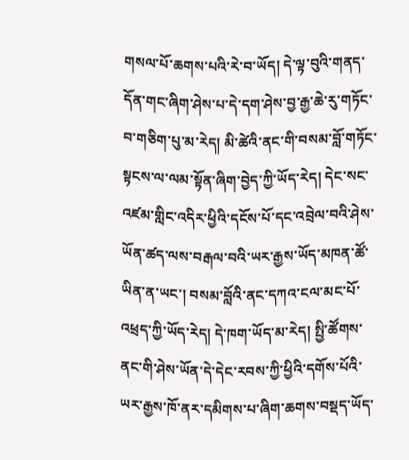གསལ་པོ་ཆགས་པའི་རེ་བ་ཡོད། དེ་ལྟ་བུའི་གནད་དོན་གང་ཞིག་ཤེས་པ་དེ་དག་ཤེས་བྱ་རྒྱ་ཆེ་རུ་གཏོང་བ་གཅིག་པུ་མ་རེད། མི་ཚེའི་ནང་གི་བསམ་བློ་གཏོང་སྟངས་ལ་ལམ་སྟོན་ཞིག་བྱེད་ཀྱི་ཡོད་རེད། དེང་སང་འཛམ་གླིང་འདིར་ཕྱིའི་དངོས་པོ་དང་འབྲེལ་བའི་ཤེས་ཡོན་ཚད་ལས་བརྒལ་བའི་ཡར་རྒྱས་ཡོད་མཁན་ཚོ་ཡིན་ན་ཡང་། བསམ་བློའི་ནང་དཀའ་ངལ་མང་པོ་འཕྲད་ཀྱི་ཡོད་རེད། དེ་ཁག་ཡོད་མ་རེད། སྤྱི་ཚོགས་ནང་གི་ཤེས་ཡོན་དེ་དེང་རབས་ཀྱི་ཕྱིའི་དགོས་པོའི་ཡར་རྒྱས་ཁོ་ནར་དམིགས་པ་ཞིག་ཆགས་བསྡད་ཡོད་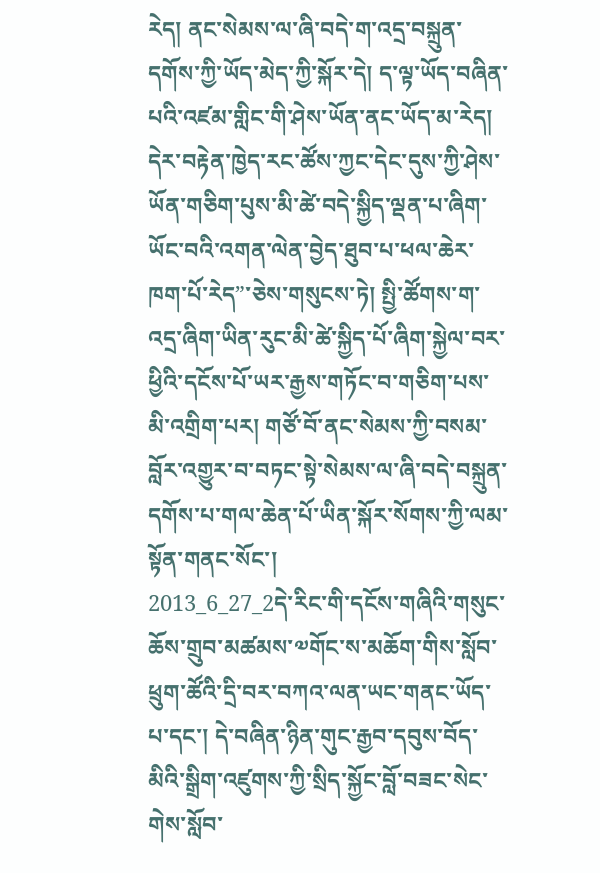རེད། ནང་སེམས་ལ་ཞི་བདེ་ག་འདྲ་བསྐྲུན་དགོས་ཀྱི་ཡོད་མེད་ཀྱི་སྐོར་དེ། ད་ལྟ་ཡོད་བཞིན་པའི་འཛམ་གླིང་གི་ཤེས་ཡོན་ནང་ཡོད་མ་རེད། དེར་བརྟེན་ཁྱེད་རང་ཚོས་ཀྱང་དེང་དུས་ཀྱི་ཤེས་ཡོན་གཅིག་པུས་མི་ཚེ་བདེ་སྐྱིད་ལྡན་པ་ཞིག་ཡོང་བའི་འགན་ལེན་བྱེད་ཐུབ་པ་ཕལ་ཆེར་ཁག་པོ་རེད”་ཅེས་གསུངས་ཏེ། སྤྱི་ཚོགས་ག་འདྲ་ཞིག་ཡིན་རུང་མི་ཚེ་སྐྱིད་པོ་ཞིག་སྐྱེལ་བར་ཕྱིའི་དངོས་པོ་ཡར་རྒྱས་གཏོང་བ་གཅིག་པས་མི་འགྲིག་པར། གཙོ་བོ་ནང་སེམས་ཀྱི་བསམ་བློར་འགྱུར་བ་བཏང་སྟེ་སེམས་ལ་ཞི་བདེ་བསྐྲུན་དགོས་པ་གལ་ཆེན་པོ་ཡིན་སྐོར་སོགས་ཀྱི་ལམ་སྟོན་གནང་སོང་།
2013_6_27_2དེ་རིང་གི་དངོས་གཞིའི་གསུང་ཆོས་གྲུབ་མཚམས་༧གོང་ས་མཆོག་གིས་སློབ་ཕྲུག་ཚོའི་དྲི་བར་བཀའ་ལན་ཡང་གནང་ཡོད་པ་དང་། དེ་བཞིན་ཉིན་གུང་རྒྱབ་དབུས་བོད་མིའི་སྒྲིག་འཛུགས་ཀྱི་སྲིད་སྐྱོང་བློ་བཟང་སེང་གེས་སློབ་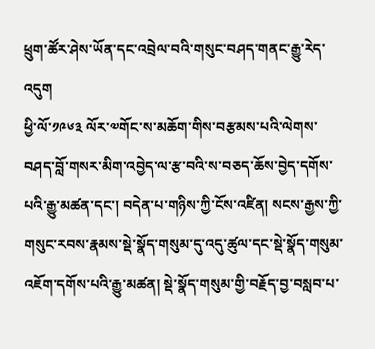ཕྲུག་ཚོར་ཤེས་ཡོན་དང་འབྲེལ་བའི་གསུང་བཤད་གནང་རྒྱུ་རེད་འདུག
ཕྱི་ལོ་༡༩༦༣ ལོར་༧གོང་ས་མཆོག་གིས་བརྩམས་པའི་ལེགས་བཤད་བློ་གསར་མིག་འབྱེད་ལ་རྩ་བའི་ས་བཅད་ཆོས་བྱེད་དགོས་པའི་རྒྱུ་མཚན་དང་། བདེན་པ་གཉིས་ཀྱི་ངོས་འཛིན། སངས་རྒྱས་ཀྱི་གསུང་རབས་རྣམས་སྡེ་སྣོད་གསུམ་དུ་འདུ་ཚུལ་དང་སྡེ་སྣོད་གསུམ་འཇོག་དགོས་པའི་རྒྱུ་མཚན། སྡེ་སྣོད་གསུམ་གྱི་བརྗོད་བྱ་བསླབ་པ་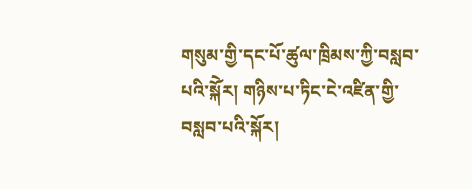གསུམ་གྱི་དང་པོ་ཚུལ་ཁྲིམས་ཀྱི་བསླབ་པའི་སྐོེར། གཉིས་པ་ཏིང་ངེ་འཛིན་གྱི་བསླབ་པའི་སྐོར།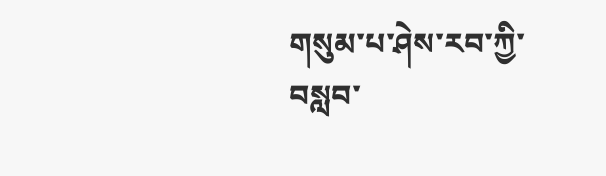གསུམ་པ་ཤེས་རབ་ཀྱི་བསླབ་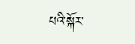པའི་སྐོར་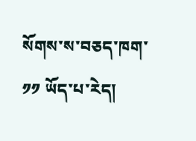སོགས་ས་བཅད་ཁག་༡༡ ཡོད་པ་རེད།